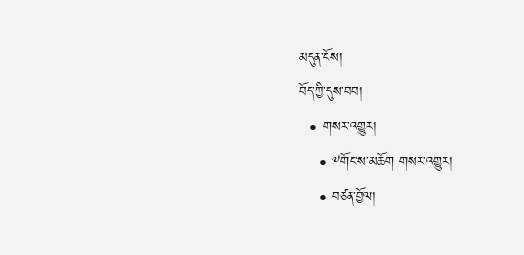མདུན་ངོས།
བོད་ཀྱི་དུས་བབ།
  • གསར་འགྱུར།
    • ༸གོང་ས་མཆོག གསར་འགྱུར།
    • བཙན་བྱོལ།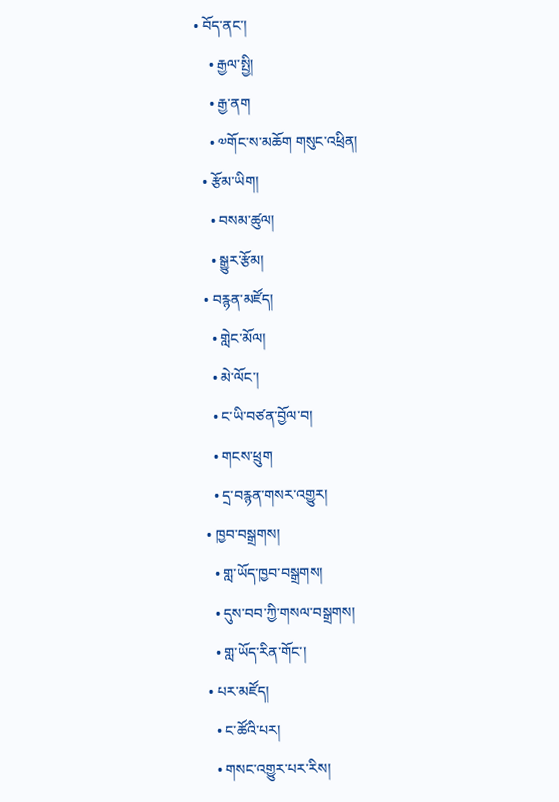• བོད་ནང་།
    • རྒྱལ་སྤྱི།
    • རྒྱ་ནག
    • ༧གོང་ས་མཆོག གསུང་འཕྲིན།
  • རྩོམ་ཡིག།
    • བསམ་ཚུལ།
    • སྒྱུར་རྩོམ།
  • བརྙན་མཛོད།
    • གླེང་མོལ།
    • མེ་ལོང་།
    • ང་ཡི་བཙན་བྱོལ་བ།
    • གངས་ཕྲུག
    • དྲ་བརྙན་གསར་འགྱུར།
  • ཁྱབ་བསྒྲགས།
    • གླ་ཡོད་ཁྱབ་བསྒྲགས།
    • དུས་བབ་ཀྱི་གསལ་བསྒྲགས།
    • གླ་ཡོད་རིན་གོང་།
  • པར་མཛོད།
    • ང་ཚོའི་པར།
    • གསང་འགྱུར་པར་རིས།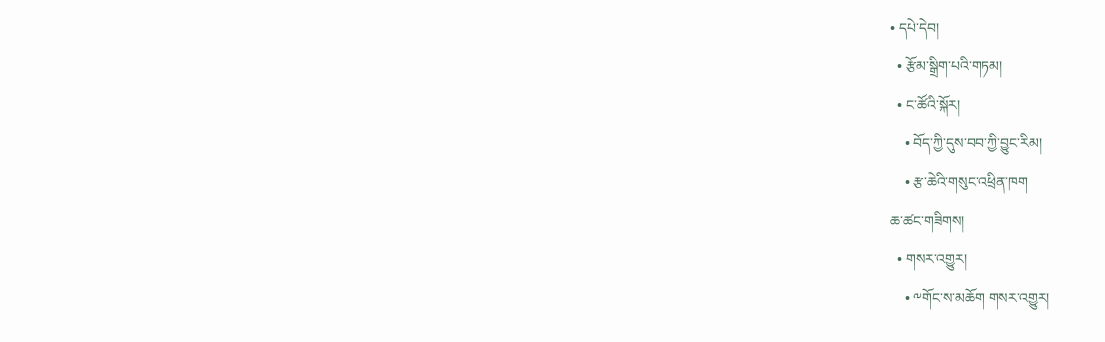• དཔེ་དེབ།
  • རྩོམ་སྒྲིག་པའི་གཏམ།
  • ང་ཚོའི་སྐོར།
    • བོད་ཀྱི་དུས་བབ་ཀྱི་བྱུང་རིམ།
    • རྩ་ཆེའི་གསུང་འཕྲིན་ཁག
ཆ་ཚང་གཟིགས།
  • གསར་འགྱུར།
    • ༸གོང་ས་མཆོག གསར་འགྱུར།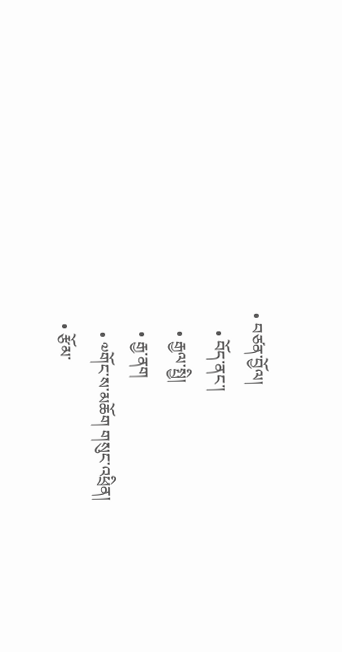• བཙན་བྱོལ།
    • བོད་ནང་།
    • རྒྱལ་སྤྱི།
    • རྒྱ་ནག
    • ༧གོང་ས་མཆོག གསུང་འཕྲིན།
  • རྩོམ་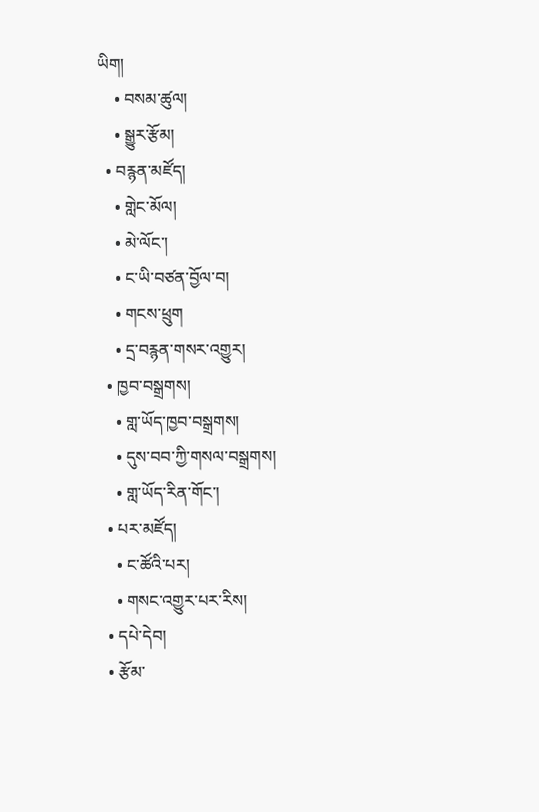ཡིག།
    • བསམ་ཚུལ།
    • སྒྱུར་རྩོམ།
  • བརྙན་མཛོད།
    • གླེང་མོལ།
    • མེ་ལོང་།
    • ང་ཡི་བཙན་བྱོལ་བ།
    • གངས་ཕྲུག
    • དྲ་བརྙན་གསར་འགྱུར།
  • ཁྱབ་བསྒྲགས།
    • གླ་ཡོད་ཁྱབ་བསྒྲགས།
    • དུས་བབ་ཀྱི་གསལ་བསྒྲགས།
    • གླ་ཡོད་རིན་གོང་།
  • པར་མཛོད།
    • ང་ཚོའི་པར།
    • གསང་འགྱུར་པར་རིས།
  • དཔེ་དེབ།
  • རྩོམ་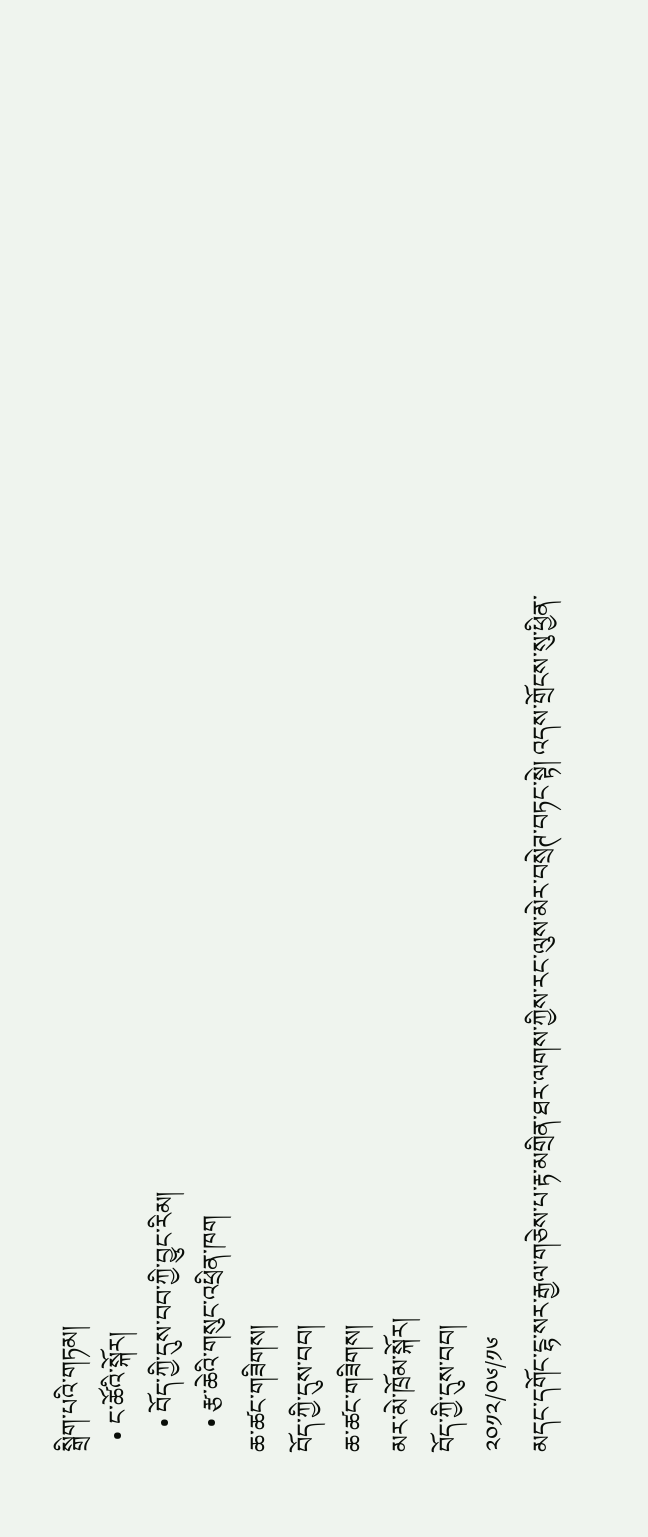སྒྲིག་པའི་གཏམ།
  • ང་ཚོའི་སྐོར།
    • བོད་ཀྱི་དུས་བབ་ཀྱི་བྱུང་རིམ།
    • རྩ་ཆེའི་གསུང་འཕྲིན་ཁག
ཆ་ཚང་གཟིགས།
བོད་ཀྱི་དུས་བབ།
ཆ་ཚང་གཟིགས།
མར་མེ་ཁྲོམ་སྐོར།
བོད་ཀྱི་དུས་བབ།
༢༠༡༢/༠༦/༡༦
མདང་དགོང་ངྷ་སར་རྒྱལ་གཅེས་པ་རྟ་མགྲིན་ཐར་ལགས་ཀྱིས་རང་ལུས་མེར་བསྲེཊ་བཏང་སྟེ། འདས་གྲོངས་སུ་ཕྱིན་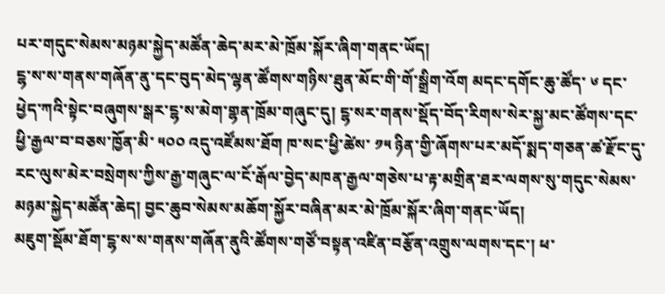པར་གདུང་སེམས་མཉམ་སྐྱེད་མཚོན་ཆེད་མར་མེ་ཁྲོམ་སྐོར་ཞིག་གནང་ཡོད།
ངྷ་ས་ས་གནས་གཞོན་ནུ་དང་བུད་མེད་ལྷན་ཚོགས་གཉིས་ཐུན་མོང་གི་གོ་སྒྲིག་འོག མདང་དགོང་ཆུ་ཚོད་ ༦ དང་ཕྱེད་ཀའི་སྟེང་བཞུགས་སྒར་ངྷ་ས་མེག་གྷན་ཁྲོམ་གཞུང་དུ། ངྷ་སར་གནས་སྡོད་བོད་རིགས་སེར་སྐྱ་མང་ཚོགས་དང་ཕྱི་རྒྱལ་བ་བཅས་ཁྱོན་མི་ ༥༠༠ འདུ་འཛོམས་ཐོག ཁ་སང་ཕྱི་ཚེས་ ༡༥ ཉིན་གྱི་ཞོགས་པར་མདོ་སྨད་གཅན་ཚ་རྫོང་དུ་རང་ལུས་མེར་བསྲེགས་ཀྱིས་རྒྱ་གཞུང་ལ་ངོ་རྒོལ་བྱེད་མཁན་རྒྱལ་གཅེས་པ་རྟ་མགྲིན་ཐར་ལགས་སུ་གདུང་སེམས་མཉམ་སྐྱེད་མཚོན་ཆེད། བྱང་ཆུབ་སེམས་མཆོག་སྐྱོར་བཞིན་མར་མེ་ཁྲོམ་སྐོར་ཞིག་གནང་ཡོད།
མཇུག་སྡོམ་ཐོག་ངྷ་ས་ས་གནས་གཞོན་ནུའི་ཚོགས་གཙོ་བསྟན་འཛིན་བརྩོན་འགྲུས་ལགས་དང་། ཕ་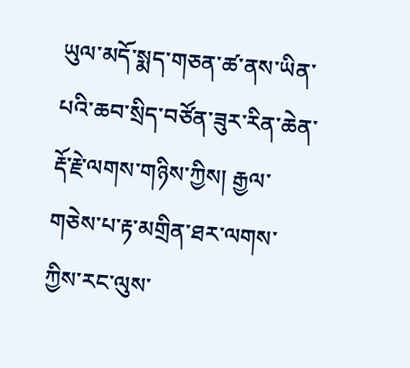ཡུལ་མདོ་སྨད་གཅན་ཚ་ནས་ཡིན་པའི་ཆབ་སྲིད་བཙོན་ཟུར་རིན་ཆེན་རྡོ་རྗེ་ལགས་གཉིས་ཀྱིས། རྒྱལ་གཅེས་པ་རྟ་མགྲིན་ཐར་ལགས་ཀྱིས་རང་ལུས་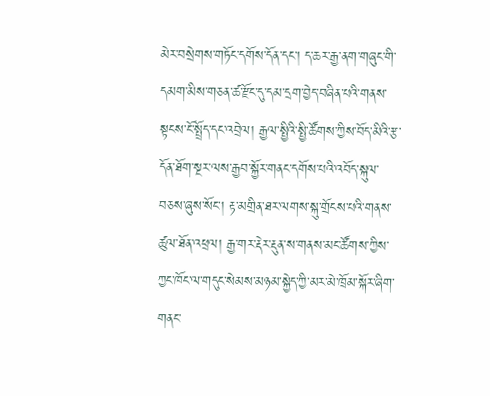མེར་བསྲེགས་གཏོང་དགོས་དོན་དང་། ད་ཆར་རྒྱ་ནག་གཞུང་གི་དམག་མིས་གཅན་ཚ་རྫོང་དུ་དམ་དྲག་བྱེད་བཞིན་པའི་གནས་སྟངས་ངོ་སྤྲོད་དང་འབྲེལ། རྒྱལ་སྤྱིའི་སྤྱི་ཚོགས་ཀྱིས་བོད་མིའི་རྩ་དོན་ཐོག་སྔར་ལས་རྒྱབ་སྐྱོར་གནང་དགོས་པའི་འབོད་སྐུལ་བཅས་ཞུས་སོང་། རྟ་མགྲིན་ཐར་ལགས་སྐུ་གྲོངས་པའི་གནས་ཚུལ་ཐོན་འཕྲལ། རྒྱ་གར་རྡེར་རྡུན་ས་གནས་མང་ཚོགས་ཀྱིས་ཀྱང་ཁོང་ལ་གདུང་སེམས་མཉམ་སྐྱེད་ཀྱི་མར་མེ་ཁྲོམ་སྐོར་ཞིག་གནང་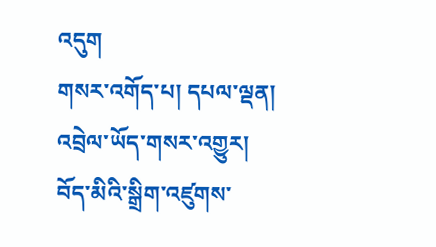འདུག
གསར་འགོད་པ། དཔལ་ལྡན།
འབྲེལ་ཡོད་གསར་འགྱུར།
བོད་མིའི་སྒྲིག་འཛུགས་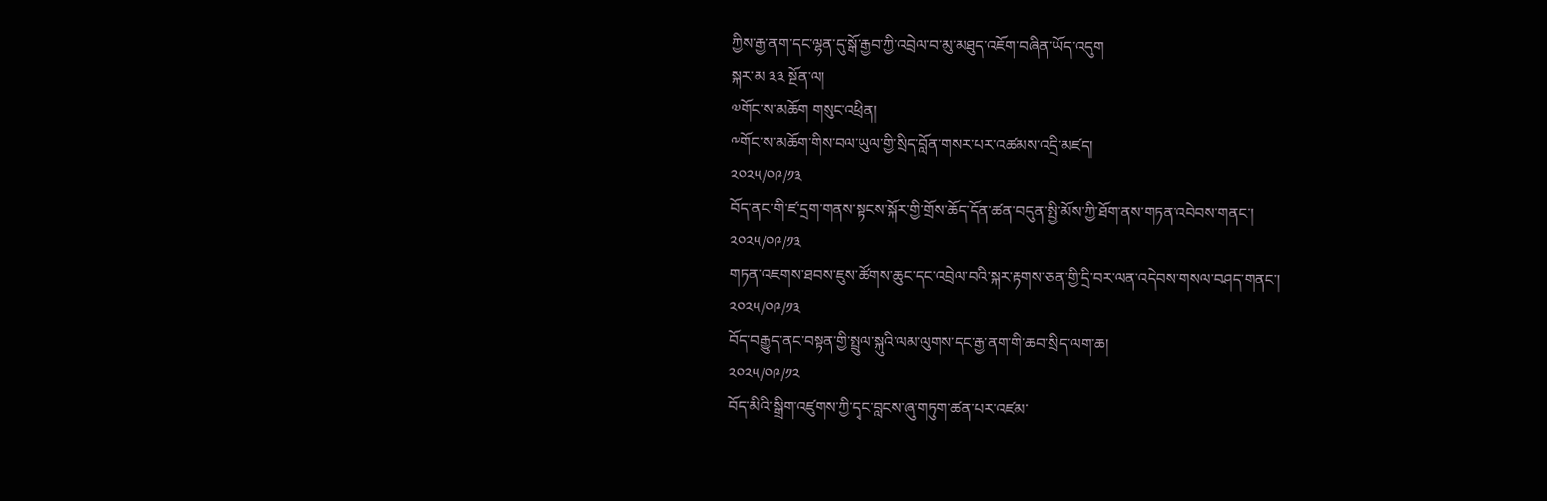ཀྱིས་རྒྱ་ནག་དང་ལྷན་དུ་སྒོ་རྒྱབ་ཀྱི་འབྲེལ་བ་མུ་མཐུད་འཇོག་བཞིན་ཡོད་འདུག
སྐར་མ ༣༣ སྔོན་ལ།
༧གོང་ས་མཆོག གསུང་འཕྲིན།
༸གོང་ས་མཆོག་གིས་བལ་ཡུལ་གྱི་སྲིད་བློན་གསར་པར་འཚམས་འདྲི་མཛད།
༢༠༢༥/༠༩/༡༣
བོད་ནང་གི་ཛ་དྲག་གནས་སྟངས་སྐོར་གྱི་གྲོས་ཆོད་དོན་ཚན་བདུན་སྤྱི་མོས་ཀྱི་ཐོག་ནས་གཏན་འབེབས་གནང་།
༢༠༢༥/༠༩/༡༣
གཏན་འཇགས་ཐབས་ཇུས་ཚོགས་ཆུང་དང་འབྲེལ་བའི་སྐར་རྟགས་ཅན་གྱི་དྲི་བར་ལན་འདེབས་གསལ་བཤད་གནང་།
༢༠༢༥/༠༩/༡༣
བོད་བརྒྱུད་ནང་བསྟན་གྱི་སྤྲུལ་སྐུའི་ལམ་ལུགས་དང་རྒྱ་ནག་གི་ཆབ་སྲིད་ལག་ཆ།
༢༠༢༥/༠༩/༡༢
བོད་མིའི་སྒྲིག་འཛུགས་ཀྱི་དྭང་བླངས་ཞུ་གཏུག་ཚན་པར་འཛམ་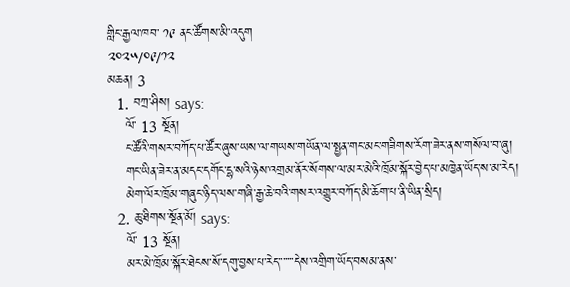གླིང་རྒྱལ་ཁབ་ ༡༩ ནང་ཚོགས་མི་འདུག
༢༠༢༥/༠༩/༡༢
མཆན། 3
  1. བཀྲ་ཤིས། says:
    ལོ་ 13 སྔོན།
    ང་ཚོའི་གསར་བཀོད་པ་ཚོར་ཞུས་ཡས་ལ་གཡས་གཡོན་ལ་སྤྱན་གང་མང་གཟིགས་རོག་ཟེར་ནས་གསོལ་བ་ཞུ།
    གང་ཡིན་ཟེར་ན་མདང་དགོང་དྷ་སའི་ཉེས་འགྲམ་ནོར་སོགས་ལ་མར་མེའི་ཁྲོམ་སྐོར་བྱེད་པ་མཁྱེན་ཡོད་ས་མ་རེད།
    མེག་ལོར་ཁྲོམ་གཞུང་ཉིད་ལས་གཞི་རྒྱ་ཆེ་བའི་གསར་འགྱུར་བཀོད་མི་ཆོག་པ་ནི་ཡིན་སྲིད།
  2. ཆུ་ཐིགས་སྔོན་མོ། says:
    ལོ་ 13 སྔོན།
    མར་མེ་ཁྲོམ་སྐོར་ཐེངས་སོ་དགུ་བྱས་པ་རེད་་་་་་་དེས་འགྲིག་ཡོད་བསམ་ནས་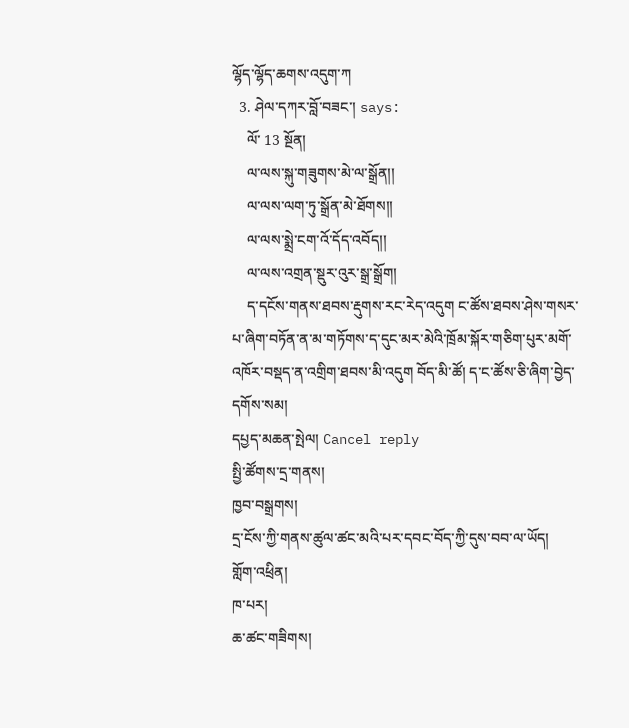ལྷོད་ལྷོད་ཆགས་འདུག་ཀ
  3. ཤེལ་དཀར་བློ་བཟང་། says:
    ལོ་ 13 སྔོན།
    ལ་ལས་སྐུ་གཟུགས་མེ་ལ་སྒྲོན།།
    ལ་ལས་ལག་ཏུ་སྒྲོན་མེ་ཐོགས།།
    ལ་ལས་སྨྲེ་ངག་འོ་དོད་འབོད།།
    ལ་ལས་འགྲན་སྡུར་འུར་སྒྲ་སྒྲོག།
    ད་དངོས་གནས་ཐབས་རྡུགས་རང་རེད་འདུག ང་ཚོས་ཐབས་ཤེས་གསར་པ་ཞིག་བཏོན་ན་མ་གཏོགས་ད་དུང་མར་མེའི་ཁྲོམ་སྐོར་གཅིག་པུར་མགོ་འཁོར་བསྡད་ན་འགྲིག་ཐབས་མི་འདུག བོད་མི་ཚོ། ད་ང་ཚོས་ཅི་ཞིག་བྱེད་དགོས་སམ།
དཔྱད་མཆན་སྤེལ། Cancel reply
སྤྱི་ཚོགས་དྲ་གནས།
ཁྱབ་བསྒྲགས།
དྲ་ངོས་ཀྱི་གནས་ཚུལ་ཚང་མའི་པར་དབང་བོད་ཀྱི་དུས་བབ་ལ་ཡོད།
གློག་འཕྲིན།
ཁ་པར།
ཆ་ཚང་གཟིགས།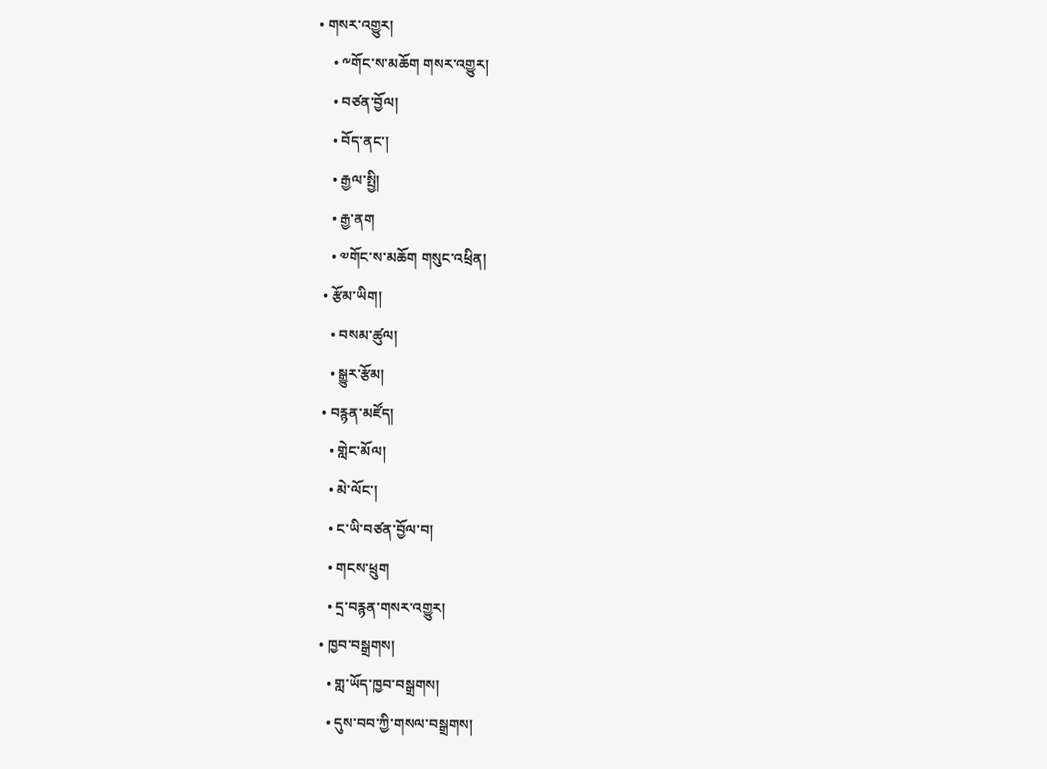• གསར་འགྱུར།
    • ༸གོང་ས་མཆོག གསར་འགྱུར།
    • བཙན་བྱོལ།
    • བོད་ནང་།
    • རྒྱལ་སྤྱི།
    • རྒྱ་ནག
    • ༧གོང་ས་མཆོག གསུང་འཕྲིན།
  • རྩོམ་ཡིག།
    • བསམ་ཚུལ།
    • སྒྱུར་རྩོམ།
  • བརྙན་མཛོད།
    • གླེང་མོལ།
    • མེ་ལོང་།
    • ང་ཡི་བཙན་བྱོལ་བ།
    • གངས་ཕྲུག
    • དྲ་བརྙན་གསར་འགྱུར།
  • ཁྱབ་བསྒྲགས།
    • གླ་ཡོད་ཁྱབ་བསྒྲགས།
    • དུས་བབ་ཀྱི་གསལ་བསྒྲགས།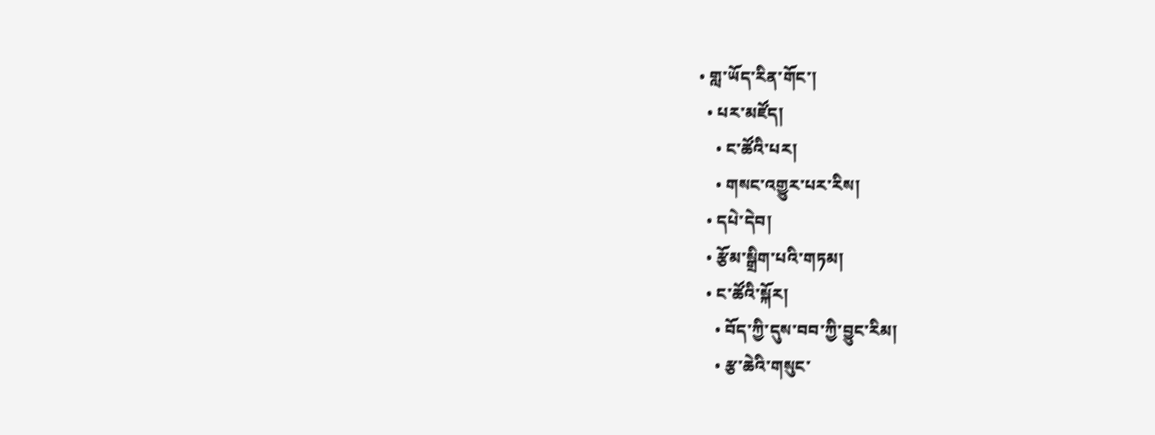• གླ་ཡོད་རིན་གོང་།
  • པར་མཛོད།
    • ང་ཚོའི་པར།
    • གསང་འགྱུར་པར་རིས།
  • དཔེ་དེབ།
  • རྩོམ་སྒྲིག་པའི་གཏམ།
  • ང་ཚོའི་སྐོར།
    • བོད་ཀྱི་དུས་བབ་ཀྱི་བྱུང་རིམ།
    • རྩ་ཆེའི་གསུང་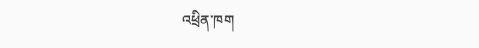འཕྲིན་ཁག